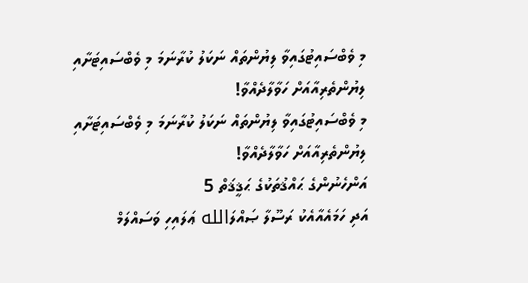މި ވެބްސައިޓުގައިވާ ލިޔުންތައް ނަކަލު ކުރާނަމަ މި ވެބްސައިޓަށާއި ލިޔުންތެރިއާއަށް ހަވާލާދެއްވާ!
މި ވެބްސައިޓުގައިވާ ލިޔުންތައް ނަކަލު ކުރާނަމަ މި ވެބްސައިޓަށާއި ލިޔުންތެރިއާއަށް ހަވާލާދެއްވާ!
އަންހެނުންގެ ޙައްޤުތަކުގެ ޙަޤީޤަތް 5
އަދި ހަމައެއާއެކު ރަސޫލާ ޞައްލަالله ޢަލައިހި ވަސައްލަމް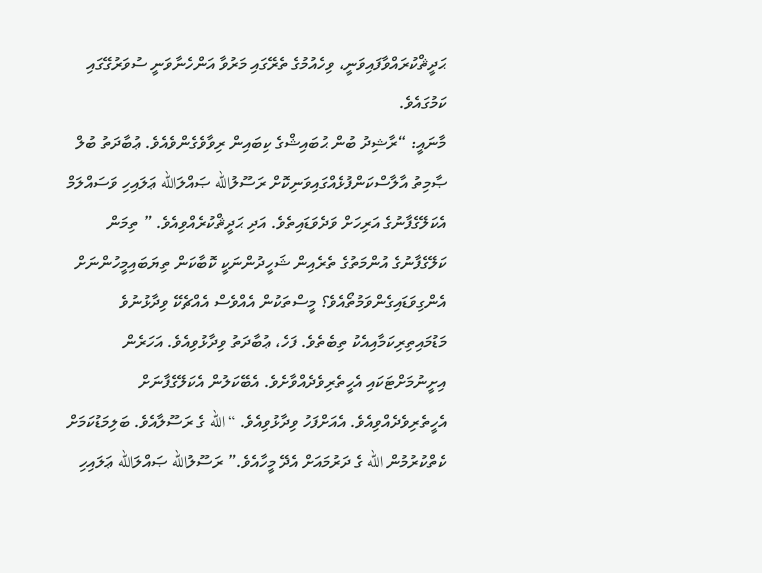ޙަދީޘްކުރައްވާފައިވަނީ، ވިހެއުމުގެ ތެރޭގައި މަރުވާ އަންހެނާވަނީ ސުވަރުގޭގައި ކަމުގައެވެ.
މާނައީ: “ރާޝިދު ބުން ޙުބައިޝްގެ ކިބައިން ރިވާވެގެންވެއެވެ. ޢުބާދަތު ބުލް ޞާމިތު އާލާސްކަންފުޅެއްގައިވަނިކޮށް ރަސޫލުالله ޞައްލަالله ޢަލައިހި ވަސައްލަމް އެކަލޭގެފާނުގެ އަރިހަށް ވަދެވަޑައިތެވެ. އަދި ޙަދީޘްކުރެއްވިއެވެ. ” ތިމަން ކަލޭގެފާނުގެ އުންމަތުގެ ތެރެއިން ޝަހީދުންނަކީ ކޮބާކަން ތިޔަބައިމީހުންނަށް އެންގިވަޑައިގެންވަމުތޯއެވެ؟ މީސްތަކުން އެއްވެސް އެއްޗެކޭ ވިދާޅުނުވެ މަޑުމައިތިރިކަމާއިއެކު ތިބެތެވެ. ފަހެ، ޢުބާދަތު ވިދާޅުވިއެވެ. އަހަރެން އިށީނުމަށްޓަކައި އެހީތެރިވެދެއްވާށެވެ. އެބޭކަލުން އެކަލޭގެފާނަށް އެހީތެރިވެދެއްވިއެވެ. އެއަށްފަހު ވިދާޅުވިއެވެ. “الله ގެ ރަސޫލާއެވެ. ބަލިމަޑުކަމަށް ކެތްކުރުމުން الله ގެ ދަރުމައަށް އެދޭ މީހާއެވެ.” ރަސޫލުالله ޞައްލަالله ޢަލައިހި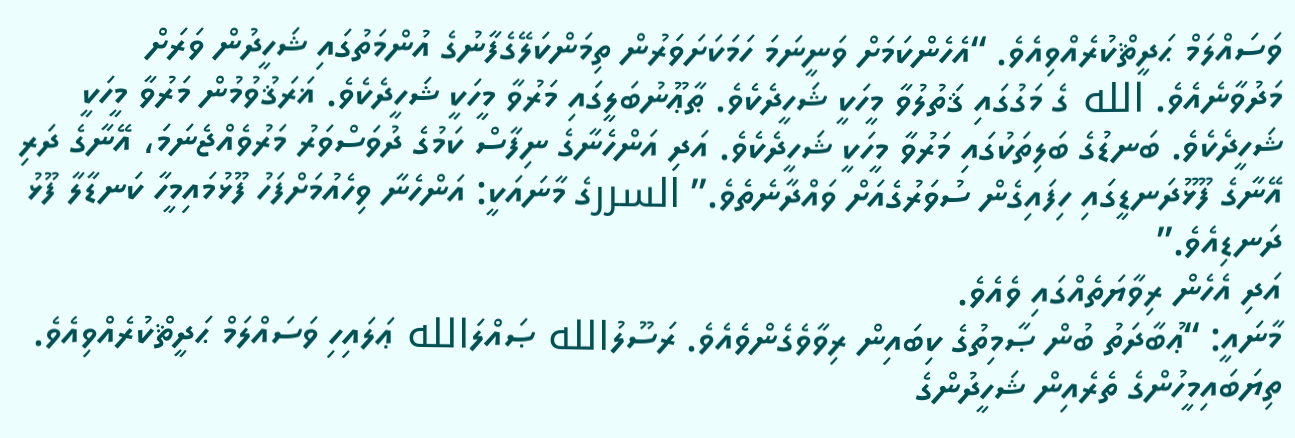ވަސައްލަމް ޙަދީޘްކުރެއްވިއެވެ. “އެހެންކަމަށް ވަނީނަމަ ހަމަކަށަވަރުން ތިމަންކަލޭގެފާނުގެ އުންމަތުގައި ޝަހީދުން ވަރަށް މަދުވާނެއެވެ. الله ގެ މަގުގައި ޤަތުލުވާ މީހަކީ ޝަހީދެކެވެ. ޠާޢޫނުބަލީގައި މަރުވާ މީހަކީ ޝަހީދެކެވެ. ޣަރަޤުވުމުން މަރުވާ މީހަކީ ޝަހީދެކެވެ. ބަނޑުގެ ބަލިތަކުގައި މަރުވާ މީހަކީ ޝަހީދެކެވެ. އަދި އަންހެނާގެ ނިފާސް ކަމުގެ ދުވަސްވަރު މަރުވެއްޖެނަމަ، އޭނާގެ ދަރި އޭނާގެ ފޫޅޫދަނޑީގައި ހިފައިގެން ސުވަރުގެއަށް ވައްދާނެތެވެ.” السررގެ މާނައަކީ: އަންހެނާ ވިހެއުމަށްފަހު ފޫޅުމައިމީހާ ކަނޑާލާ ފޫޅު ދަނޑިއެވެ.”
އަދި އެހެން ރިވާޔަތެއްގައި ވެއެވެ.
މާނައީ: “ޢުބާދަތު ބުން ޞާމިތުގެ ކިބައިން ރިވާވެގެންވެއެވެ. ރަސޫލުالله ޞައްލަالله ޢަލައިހި ވަސައްލަމް ޙަދީޘްކުރެއްވިއެވެ. ތިޔަބައިމީހުންގެ ތެރެއިން ޝަހީދުންގެ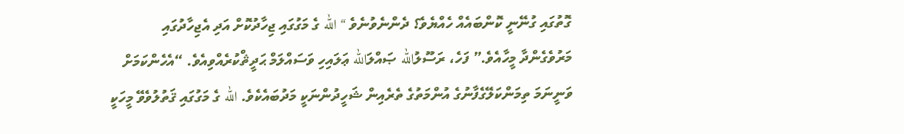ގޮތުގައި ގުނޭނީ ކޮންބައެއް ހެއްޔެވެ؟ ދެންނެވުނެވެ “الله ގެ މަގުގައި ޖިހާދުކޮށް އަދި އެޖިހާދުގައި މަރުވެގެންދާ މީހާއެވެ.” ފަހެ، ރަސޫލުالله ޞައްލަالله ޢަލައިހި ވަސައްލަމް ޙަދީޘްކުރެއްވިއެވެ. “އެހެންކަމަށް ވަނީނަމަ ތިމަންކަލޭގެފާނުގެ އުންމަތުގެ ތެރެއިން ޝަހީދުންނަކީ މަދުބައެކެވެ. الله ގެ މަގުގައި ޤަތުލުވެވޭ މީހަކީ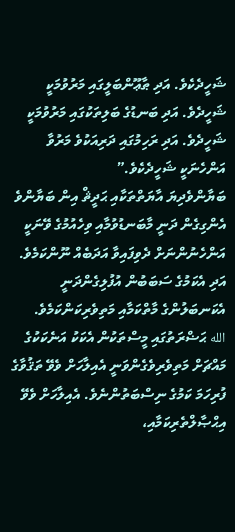ޝަހީދެކެވެ. އަދި ޠާޢޫންބަލީގައި މަރުވުމަކީ ޝަހީދެވެ. އަދި ބަނޑުގެ ބަލިތަކުގައި މަރުވުމަކީ ޝަހީދެވެ. އަދި ރަހިމުގައި ދަރިއަކުވެ މަރުވާ އަންހެނަކީ ޝަހީދެކެވެ.”
ބަޔާންވެދިޔަ އާޔަތްތަކާއި ޙަދީޘް އިން ބަޔާންވެ އެންގިގެން ދަނީ މާބަނޑުވުމާއި ވިހެއުމުގެ ވޭނަކީ އަންހެނުންނަށް ދެވިފައިވާ އަދަބެއް ނޫންކަމެވެ. އަދި އެކަމުގެ ސަބަބުން އުފުލިގެންދަނީ އެކަނބަލުންގެ މާތްކަމާއި މަތިވެރިކަންކަމެވެ.
الله ޙަޟްރަތުގައި މީސްތަކުން އެކަކު އަނެކަކުގެ މައްޗަށް މަތިވެރިވެގެންވަނީ އެއިލާހަށް ވެވޭ ތަޤުވާގެ ފުރިހަމަ ކަމުގެ ނިސްބަތުންނެވެ. އެއިލާހަށް ވެވޭ އިޙްޞާލްތެރިކަމާއި،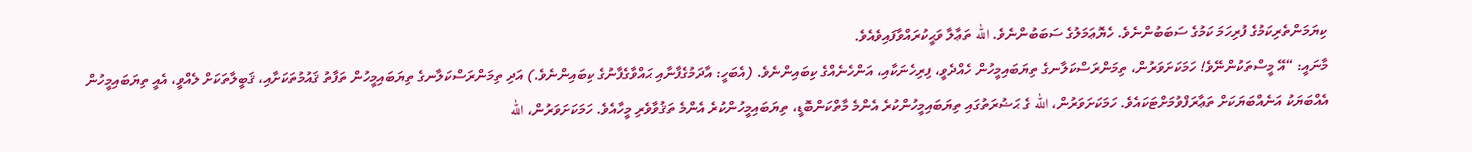ކިޔަމަންތެރިކަމުގެ ފުރިހަމަ ކަމުގެ ސަބަބުންނެވެ. ހެޔޮޢަމަލުގެ ސަބަބުންނެވެ. الله ތަޢާލާ ވަޙީކުރައްވާފައިވެއެވެ.
މާނައީ: “އޭ މީސްތަކުންނޭވެ! ހަމަކަށަވަރުން، ތިމަންރަސްކަލާނގެ ތިޔަބައިމީހުން ހެއްދެވީ، ފިރިހެނަކާއި، އަންހެނެއްގެ ކިބައިންނެވެ. (އެބަހީ: އާދަމުގެފާނާއި ޙައްވާގެފާނުގެ ކިބައިންނެވެ.) އަދި ތިމަންރަސްކަލާނގެ ތިޔަބައިމީހުން ތަފާތު ޤައުމުތަކަށާއި، ޤަބީލާތަކަށް ލެއްވީ، އެއީ ތިޔަބައިމީހުން އެއްބަޔަކު އަނެއްބަޔަކަށް ތަޢާރަފްވުމަށްޓަކައެވެ. ހަމަކަށަވަރުން، الله ގެ ޙަޟުރަތުގައި ތިޔަބައިމީހުންކުރެ އެންމެ މާތްކަންބޮޑީ، ތިޔަބައިމީހުންކުރެ އެންމެ ތަޤުވާވެރި މީހާއެވެ. ހަމަކަށަވަރުން، الله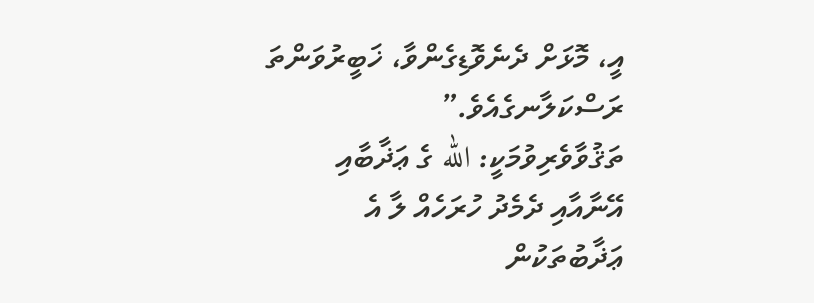އީ، މޮޅަށް ދެނެވޮޑިގެންވާ، ޚަބީރުވަންތަ ރަސްކަލާނގެއެވެ.”
ތަޤުވާވެރިވުމަކީ: الله ގެ ޢަޛާބާއި އޭނާއާއި ދެމެދު ހުރަހެއް ލާ އެ ޢަޛާބުތަކުން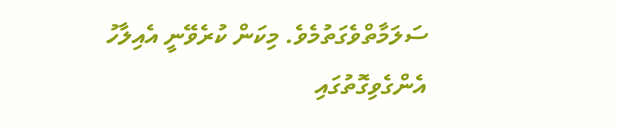ސަލަމާތްވެގަތުމެވެ. މިކަން ކުރެވޭނީ އެއިލާހު އެންގެވިގޮތުގައި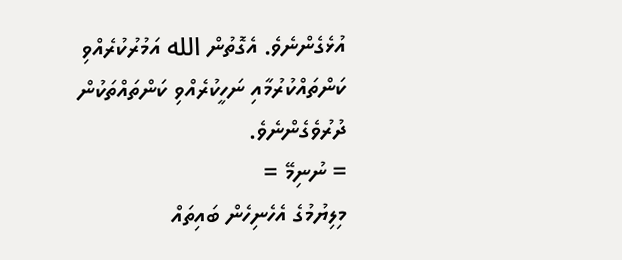އުޅެގެންނެވެ. އެގޮތުން الله އަމުރުކުރެއްވި ކަންތައްކުރުމާއި ނަހީކުރެއްވި ކަންތައްތަކުން ދުރުވެގެންނެވެ.
= ނުނިމޭ =
މިލިޔުމުގެ އެހެނިހެން ބައިތައް